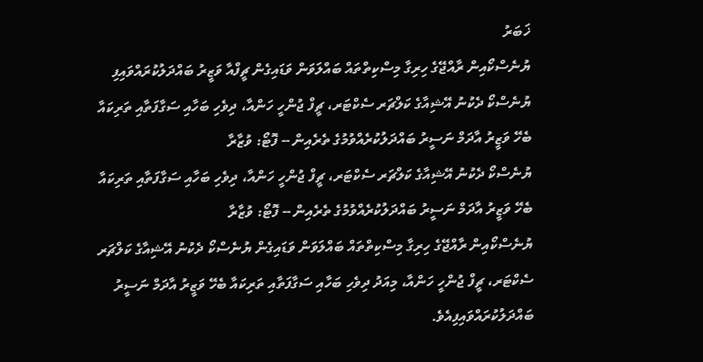ޚަބަރު
ޔުނެސްކޯއިން ރާއްޖޭގެ ހިރިގާ މިސްކިތްތައް ބައްލަވަން ވަޑައިގެން ޗީފްއާ ވަޒީރު ބައްދަލުކުރައްވައިފި
ޔުނެސްކޯ ދެކުނު އޭޝިއާގެ ކަލްޗަރ ސެކްޓަރ، ޗީފް ޖުންހީ ހަންއާ، ދިވެހި ބަހާއި ސަގާފަތާއި ތަރިކައާ ބެހޭ ވަޒީރު އާދަމް ނަސީރު ބައްދަލުކުރެއްވުމުގެ ތެރެއިން -- ފޮޓޯ: ވުޒާރާ
ޔުނެސްކޯ ދެކުނު އޭޝިއާގެ ކަލްޗަރ ސެކްޓަރ، ޗީފް ޖުންހީ ހަންއާ، ދިވެހި ބަހާއި ސަގާފަތާއި ތަރިކައާ ބެހޭ ވަޒީރު އާދަމް ނަސީރު ބައްދަލުކުރެއްވުމުގެ ތެރެއިން -- ފޮޓޯ: ވުޒާރާ
ޔުނެސްކޯއިން ރާއްޖޭގެ ހިރިގާ މިސްކިތްތައް ބައްލަވަން ވަޑައިގެން ޔުނެސްކޯ ދެކުނު އޭޝިއާގެ ކަލްޗަރ ސެކްޓަރ، ޗީފް ޖުންހީ ހަންއާ، މިއަދު ދިވެހި ބަހާއި ސަގާފަތާއި ތަރިކައާ ބެހޭ ވަޒީރު އާދަމް ނަސީރު ބައްދަލުކުރައްވައިފިއެވެ.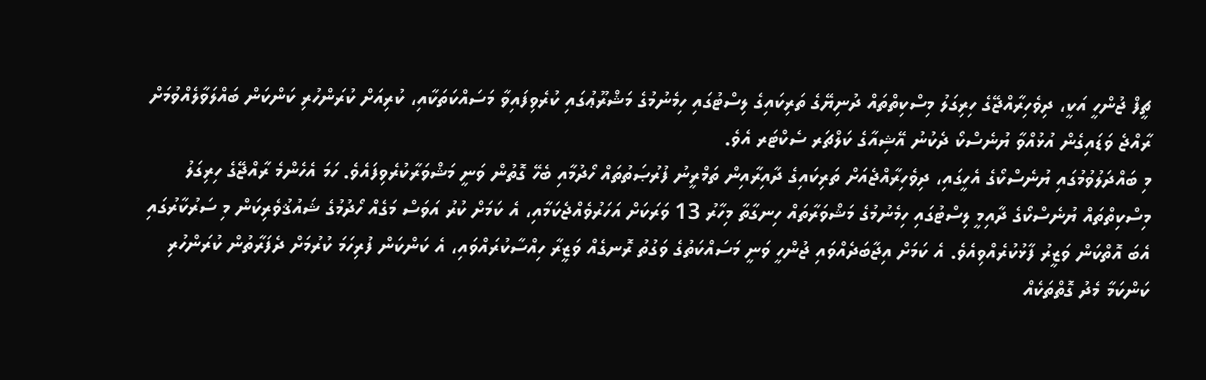ޗީފް ޖުންހީ އަކީ، ދިވެހިރާއްޖޭގެ ހިރިގަލު މިސްކިތްތައް ދުނިޔޭގެ ތަރިކައިގެ ލިސްޓުގައި ހިމެނުމުގެ މަޝްރޫޢުގައި ކުރެވިފައިވާ މަސައްކަތަކާއި، ކުރިއަށް ކުރަންހުރި ކަންކަން ބައްލަވާލެއްވުމަށް ރާއްޖެ ވަޑައިގެން އުޅުއްވާ ޔުނެސްކޯ ދެކުނު އޭޝިއާގެ ކަލްޗަރ ސެކްޓަރ އެވެ.
މި ބައްދަލުވުމުގައި ޔުނެސްކޯގެ އެހީގައި، ދިވެހިރާއްޖެއަށް ތަރިކައިގެ ދާއިރާއިން ތަމްރީނު ފުރުޞަތުތައް ހޯދުމާއި ބެހޭ ގޮތުން ވަނީ މަޝްވަރާކުރެވިފައެވެ. ހަމަ އެހެންމެ ރާއްޖޭގެ ހިރިގަލު މިސްކިތްތައް ޔުނެސްކޯގެ ދާއިމީ ލިސްޓުގައި ހިމެނުމުގެ މަޝްވަރާތައް ހިނގާތާ މިހާރު 13 ވަރަކަށް އަހަރުވެއްޖެކަމާއި، އެ ކަމަށް ކުރު އަވަސް މަގެއް ހޯދުމުގެ ޝައުޤުވެރިކަން މި ސަރުކާރުގައި އެބަ އޮތްކަން ވަޒީރު ފާޅުކުރެއްވިއެވެ. އެ ކަމަށް އިޖާބަދެއްވައި ޖުންހީ ވަނީ މަސައްކަތުގެ ވަގުތު ރޮނގެއް ވަޒީރާ ހިއްސާކުރައްވައި، އެ ކަންކަން ފުރިހަމަ ކުރުމަށް ދެފަރާތުން ކުރަންހުރި ކަންކަމާ މެދު ގޮތްތަކެއް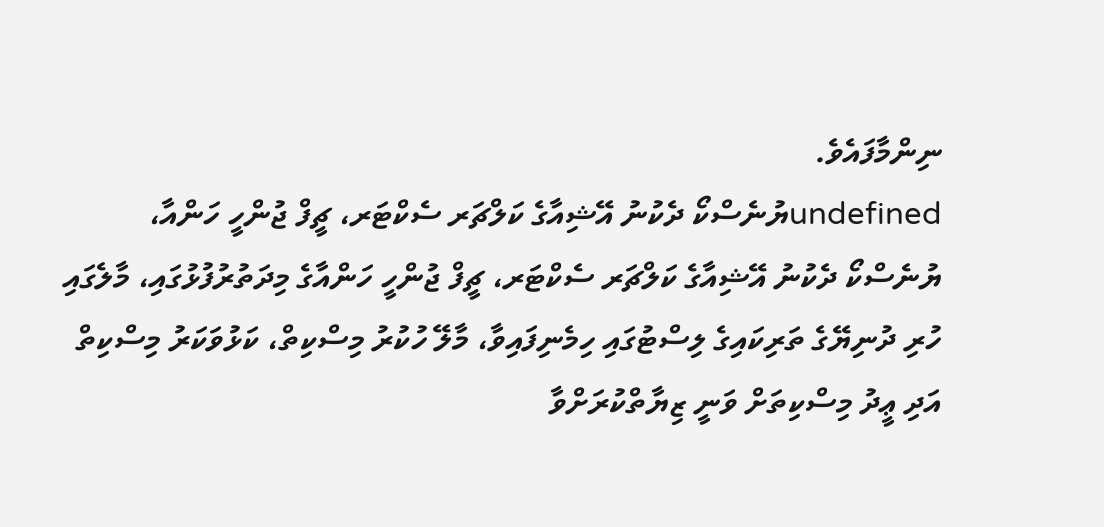ނިންމާފައެވެ.
undefinedޔުނެސްކޯ ދެކުނު އޭޝިއާގެ ކަލްޗަރ ސެކްޓަރ، ޗީފް ޖުންހީ ހަންއާ،
ޔުނެސްކޯ ދެކުނު އޭޝިއާގެ ކަލްޗަރ ސެކްޓަރ، ޗީފް ޖުންހީ ހަންއާގެ މިދަތުރުފުޅުގައި، މާލެގައި ހުރި ދުނިޔޭގެ ތަރިކައިގެ ލިސްޓުގައި ހިމެނިފައިވާ، މާލޭ ހުކުރު މިސްކިތް، ކަޅުވަކަރު މިސްކިތް އަދި ޢީދު މިސްކިތަށް ވަނީ ޒިޔާތްކުރަށްވާ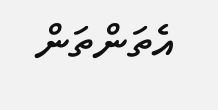އެތަންތަން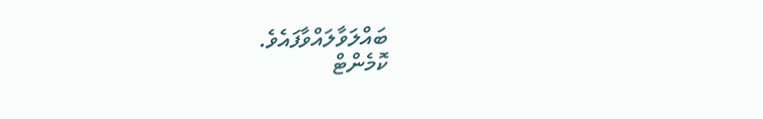ބައްލަވާލައްވާފައެވެ.
ކޮމެންޓް